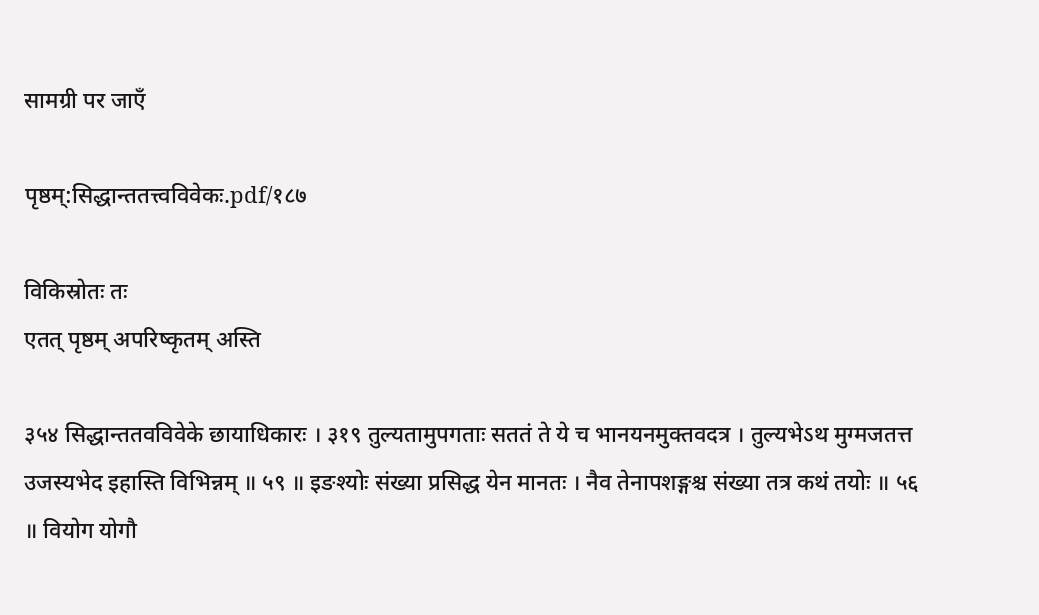सामग्री पर जाएँ

पृष्ठम्:सिद्धान्ततत्त्वविवेकः.pdf/१८७

विकिस्रोतः तः
एतत् पृष्ठम् अपरिष्कृतम् अस्ति

३५४ सिद्धान्ततवविवेके छायाधिकारः । ३१९ तुल्यतामुपगताः सततं ते ये च भानयनमुक्तवदत्र । तुल्यभेऽथ मुग्मजतत्त उजस्यभेद इहास्ति विभिन्नम् ॥ ५९ ॥ इङश्योः संख्या प्रसिद्ध येन मानतः । नैव तेनापशङ्गश्च संख्या तत्र कथं तयोः ॥ ५६ ॥ वियोग योगौ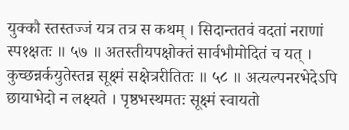युक्कौ स्तस्तज्जं यत्र तत्र स कथम् । सिदान्ततवं वदतां नराणां स्प१क्षतः ॥ ५७ ॥ अतस्तीयपक्षोक्तं सार्वभौमोदितं च यत् । कुच्छन्नर्कयुतेस्तन्न सूक्ष्मं सक्षेत्ररीतितः ॥ ५८ ॥ अत्यल्पनरभेदेऽपि छायाभेदो न लक्ष्यते । पृष्ठभस्थमतः सूक्ष्मं स्वायतो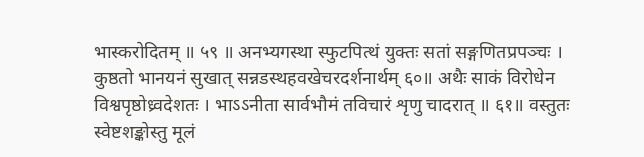भास्करोदितम् ॥ ५९ ॥ अनभ्यगस्था स्फुटपित्थं युक्तः सतां सङ्गणितप्रपञ्चः । कुष्ठतो भानयनं सुखात् सन्नडस्थहवखेचरदर्शनार्थम् ६०॥ अथैः साकं विरोधेन विश्वपृष्ठोध्र्वदेशतः । भाऽऽनीता सार्वभौमं तविचारं शृणु चादरात् ॥ ६१॥ वस्तुतः स्वेष्टशङ्कोस्तु मूलं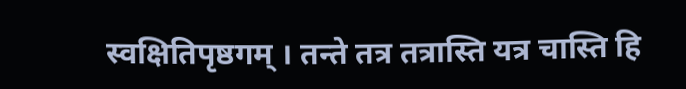स्वक्षितिपृष्ठगम् । तन्ते तत्र तत्रास्ति यत्र चास्ति हि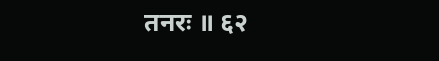तनरः ॥ ६२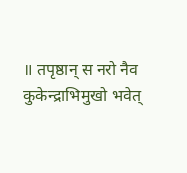॥ तपृष्ठान् स नरो नैव कुकेन्द्राभिमुखो भवेत्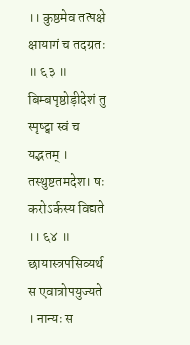।। कुष्ठमेव तत्पक्षे क्षायागं च तदग्रतः ॥ ६३ ॥ बिम्बपृष्ठोड़ीदेशं तु स्पृष्ट्वा स्वं च यद्भतम् । तस्थुष्टतमदेश। षः करोऽर्कस्य विद्यते ।। ६४ ॥ छायास्त्रपसिव्यर्थ स एवात्रोपयुज्यते । नान्यः स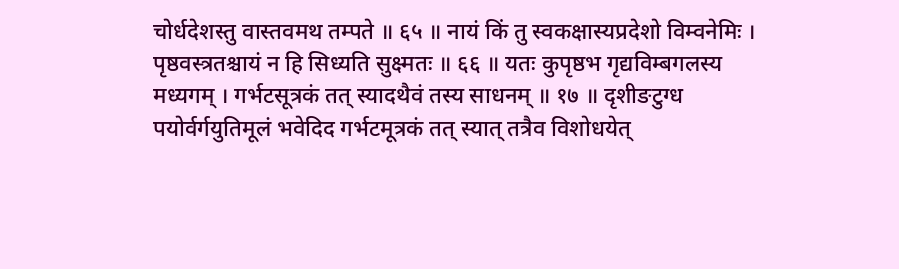चोर्धदेशस्तु वास्तवमथ तम्पते ॥ ६५ ॥ नायं किं तु स्वकक्षास्यप्रदेशो विम्वनेमिः । पृष्ठवस्त्रतश्चायं न हि सिध्यति सुक्ष्मतः ॥ ६६ ॥ यतः कुपृष्ठभ गृद्यविम्बगलस्य मध्यगम् । गर्भटसूत्रकं तत् स्यादथैवं तस्य साधनम् ॥ १७ ॥ दृशीङटुग्ध पयोर्वर्गयुतिमूलं भवेदिद गर्भटमूत्रकं तत् स्यात् तत्रैव विशोधयेत्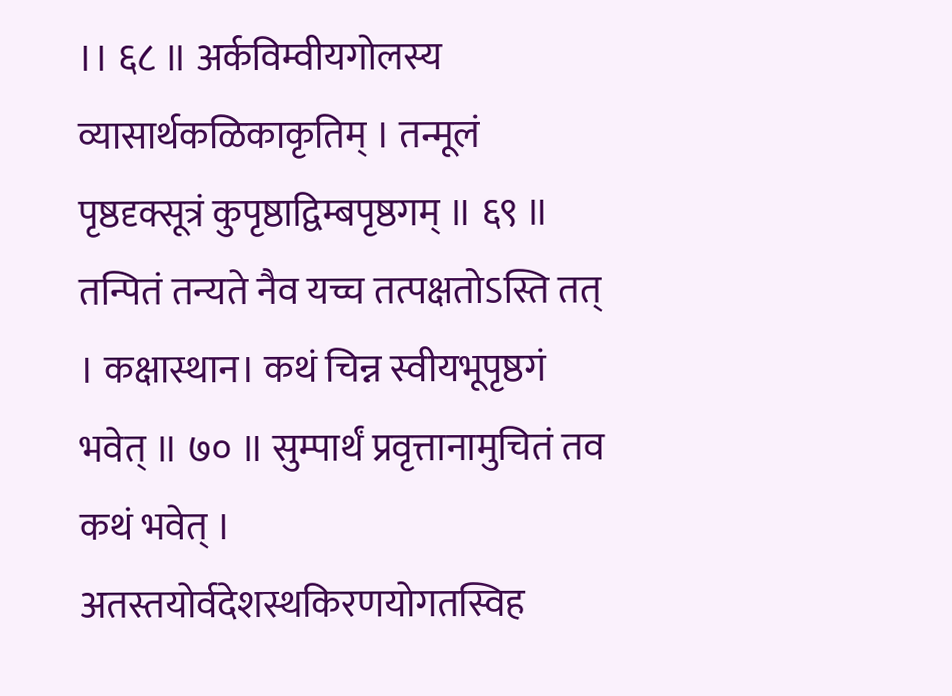।। ६८ ॥ अर्कविम्वीयगोलस्य व्यासार्थकळिकाकृतिम् । तन्मूलं पृष्ठदृक्सूत्रं कुपृष्ठाद्विम्बपृष्ठगम् ॥ ६९ ॥ तन्पितं तन्यते नैव यच्च तत्पक्षतोऽस्ति तत् । कक्षास्थान। कथं चिन्न स्वीयभूपृष्ठगं भवेत् ॥ ७० ॥ सुम्पार्थं प्रवृत्तानामुचितं तव कथं भवेत् । अतस्तयोर्वदेशस्थकिरणयोगतस्विह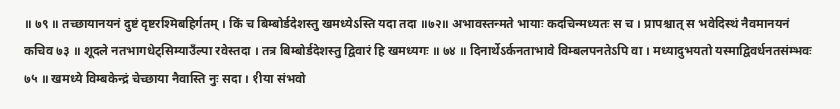॥ ७९ ॥ तच्छायानयनं दुष्टं दृष्टरश्मिबहिर्गतम् । किं च बिम्बोर्डदेशस्तु खमध्येऽस्ति यदा तदा ॥७२॥ अभावस्तन्मते भायाः कदचिन्मध्यतः स च । प्रापश्चात् स भवेदिस्थं नैवमानयनं कचिव ७३ ॥ शूदले नतभागधेट्सिम्याउँल्पा रवेस्तदा । तत्र बिम्बोर्डदेशस्तु द्विवारं हि खमध्यगः ॥ ७४ ॥ दिनार्थेऽर्कनताभावे विम्बलपनतेऽपि वा । मध्यादुभयतो यस्माद्विवर्धनतसंम्भवः ७५ ॥ खमध्ये विम्बकेन्द्रं चेच्छाया नैवास्ति नुः सदा । १ीया संभवो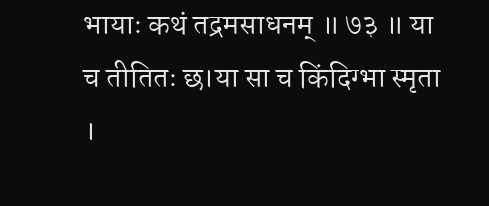भायाः कथं तद्रमसाधनम् ॥ ७३ ॥ या च तीतितः छ।या सा च किंदिग्भा स्मृता ।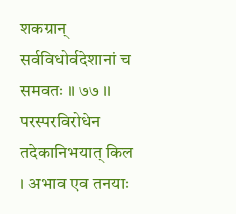शकग्रान् सर्वविधोर्वदेशानां च समवतः ॥ ७७ ।। परस्परविरोधेन तदेकानिभयात् किल । अभाव एव तनयाः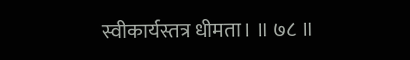स्वीकार्यस्तत्र धीमता। ॥ ७८ ॥